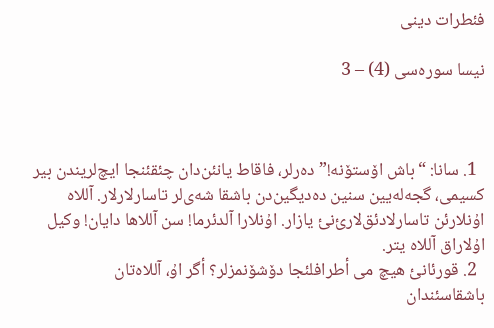فئطرات دینی

نیسا سورەسی (4) – 3



  1. سانا: “باش اۆستۆنە!” دەرلر، فاقاط یانئن‌دان چئقئنجا ایچ‌لریندن بیر کسیمی، گجەلەیین سنین دەدیگین‌دن باشقا شەی‌لر تاسارلارلار. آللاە اۇنلارئن تاسارلادئق‌لارئ‌نئ یازار. اۇنلارا آلدئرما! سن آللاها دایان! وکیل اۇلاراق آللاە یتر.
  2. قورئانئ هیچ می أطرافلئجا دۆشۆنمزلر؟ أگر اۇ، آللاەتان باشقاسئندان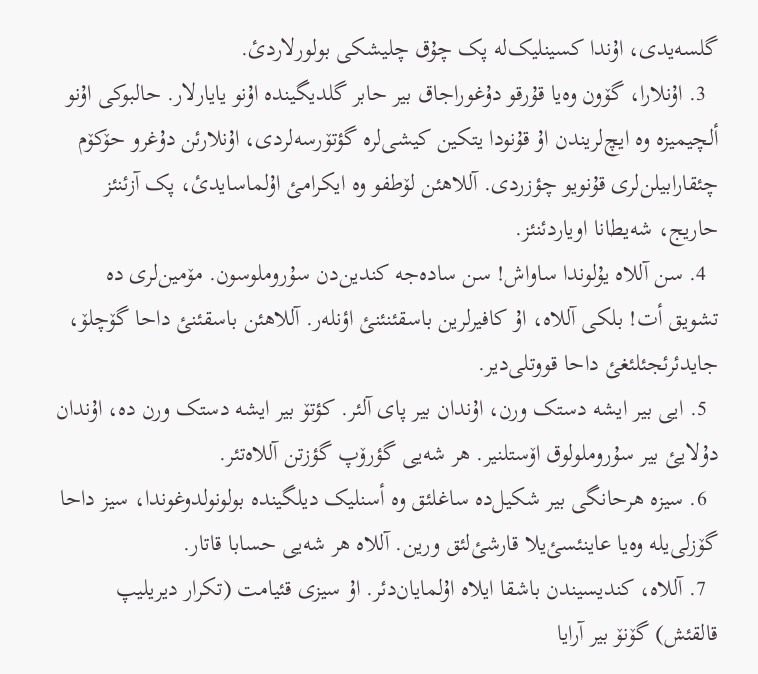گلسەیدی، اۇندا کسینلیک‌لە پک چۇق چلیشکی بولورلاردئ.
  3. اۇنلارا، گۆون وەیا قۇرقو دۇغوراجاق بیر حابر گلدیگیندە اۇنو یایارلار. حالبوکی اۇنو ألچیمیزە وە ایچ‌لریندن اۇ قۇنودا یتکین کیشی‌لرە گؤتۆرسەلردی، اۇنلارئن دۇغرو حۆکۆم چئقارابیلن‌لری قۇنویو چؤزردی. آللاهئن لۆطفو وە ایکرامئ اۇلماسایدئ، پک آزئنئز حاریج، شەیطانا اویاردئنئز.
  4. سن آللاە یۇلوندا ساواش! سن سادەجە کندین‌دن سۇروملوسون. مۆمین‌لری دە تشویق أت! بلکی آللاە، اۇ کافیرلرین باسقئنئنئ اؤنلەر. آللاهئن باسقئنئ داحا گۆچلۆ، جایدئرئجئلئغئ داحا قووتلی‌دیر.
  5. ایی بیر ایشە دستک ورن، اۇندان بیر پای آلئر. کؤتۆ بیر ایشە دستک ورن دە، اۇندان دۇلایئ بیر سۇروملولوق اۆستلنیر. هر شەیی گؤرۆپ گؤزتن آللاەتئر.
  6. سیزە هرحانگی بیر شکیل‌دە ساغلئق وە أسنلیک دیلگیندە بولونولدوغوندا، سیز داحا گۆزلی‌یلە وەیا عاینئسئ‌یلا قارشئ‌لئق ورین. آللاە هر شەیی حسابا قاتار.
  7. آللاە، کندیسیندن باشقا ایلاە اۇلمایان‌دئر. اۇ سیزی قئیامت (تکرار دیریلیپ قالقئش) گۆنۆ بیر آرایا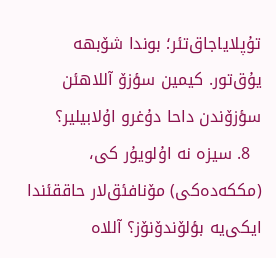تۇپلایاجاق‌تئر؛ بوندا شۆبهە یۇق‌تور. کیمین سؤزۆ آللاهئن سؤزۆندن داحا دۇغرو اۇلابیلیر؟
  8. سیزە نە اۇلویۇر کی، (مککەدەکی) مۆنافئق‌لار حاققئندا ایکی‌یە بؤلۆندۆنۆز؟ آللاە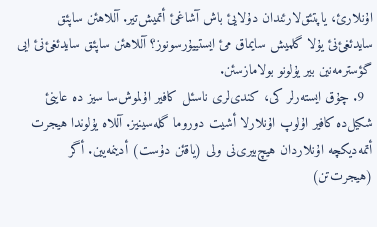اۇنلارئ، یاپتئق‌لارئندان دۇلایئ باش آشاغئ أتمیش‌تیر. آللاهئن ساپئق سایدئغئ‌نئ یۇلا گلمیش سایماق مئ ایستییۇرسونوز؟ آللاهئن ساپئق سایدئغئ‌نئ ایی گؤسترمەنین بیر یۇلونو بولامازسئن.
  9. چۇق ایستەرلر کی، کندی‌لری ناسئل کافیر اۇلموش‌سا سیز دە عاینئ شکیل‌دە کافیر اۇلوپ اۇنلارلا أشیت دوروما گلەسینیز. آللاە یۇلوندا هیجرت أتمەدیکچە اۇنلاردان هیچ‌بیری‌نی ولی (یاقئن دۇست) أدینمەیین. أگر (هیجرت‌تن)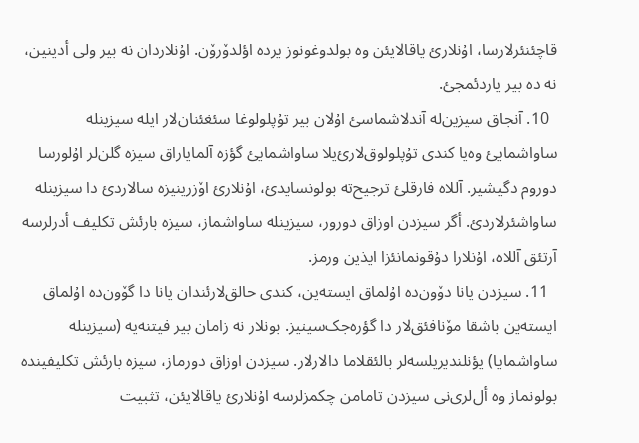قاچئنئرلارسا، اۇنلارئ یاقالایئن وە بولدوغونوز یردە اؤلدۆرۆن. اۇنلاردان نە بیر ولی أدینین، نە دە بیر یاردئمجئ.
  10. آنجاق سیزین‌لە آندلاشماسئ اۇلان بیر تۇپلولوغا سئغئنان‌لار ایلە سیزینلە ساواشمایئ وەیا کندی تۇپلولوق‌لارئ‌یلا ساواشمایئ گؤزە آلمایاراق سیزە گلن‌لر اۇلورسا دوروم دگیشیر. آللاە فارقلئ ترجیح‌تە بولونسایدئ، اۇنلارئ اۆزرینیزە سالاردئ دا سیزینلە ساواشئرلاردئ. أگر سیزدن اوزاق دورور، سیزینلە ساواشماز، سیزە بارئش تکلیف أدرلرسە آرتئق آللاە، اۇنلارا دۇقونمانئزا ایذین ورمز.
  11. سیزدن یانا دۆون‌دە اۇلماق ایستەین، کندی حالق‌لارئندان یانا دا گۆون‌دە اۇلماق ایستەین باشقا مۆنافئق‌لار دا گؤرەجک‌سینیز. بونلار نە زامان بیر فیتنەیە (سیزینلە ساواشمایا) یؤنلندیریلسەلر بالئقلاما دالارلار. سیزدن اوزاق دورماز، سیزە بارئش تکلیفیندە بولونماز وە أل‌لری‌نی سیزدن تامامن چکمزلرسە اۇنلارئ یاقالایئن، تثبیت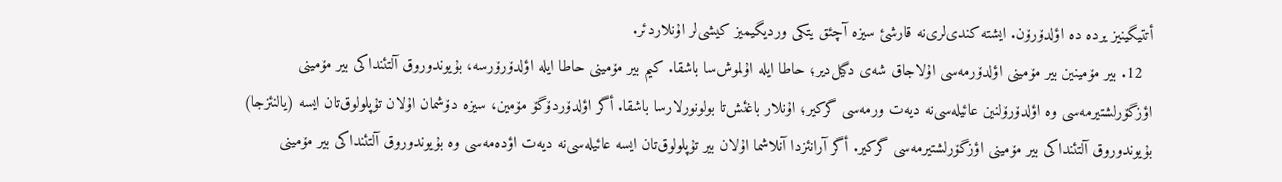أتتیگینیز یردە دە اؤلدۆرۆن. ایشتە کندی‌لری‌نە قارشئ سیزە آچئق یتکی وردیگیمیز کیشی‌لر اۇنلاردئر.
  12. بیر مۆمینین بیر مۆمینی اؤلدۆرمەسی اۇلاجاق شەی دگیل‌دیر؛ حاطا ایلە اۇلموش‌سا باشقا. کیم بیر مۆمینی حاطا ایلە اؤلدۆرۆرسە، بۇیوندوروق آلتئنداکی بیر مۆمینی اؤزگۆرلشتیرمەسی وە اؤلدۆرۆلنین عائیلەسی‌نە دیەت ورمەسی گرکیر؛ اۇنلار باغئش‌تا بولونورلارسا باشقا. أگر اؤلدۆردۆگۆ مۆمین، سیزە دۆشمان اۇلان تۇپلولوق‌تان ایسە (یالنئزجا) بۇیوندوروق آلتئنداکی بیر مۆمینی اؤزگۆرلشتیرمەسی گرکیر. أگر آرانئزدا آنلاشما اۇلان بیر تۇپلولوق‌تان ایسە عائیلەسی‌نە دیەت اؤدەمەسی وە بۇیوندوروق آلتئنداکی بیر مۆمینی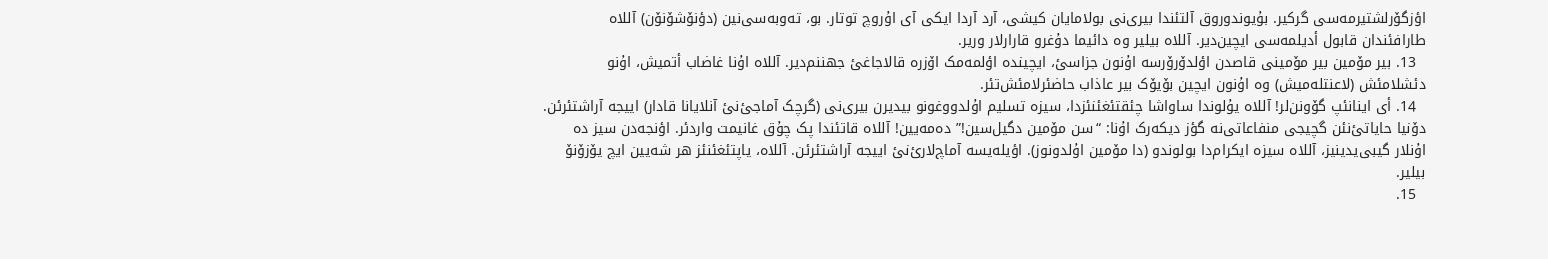اؤزگۆرلشتیرمەسی گرکیر. بۇیوندوروق آلتئندا بیری‌نی بولامایان کیشی، آرد آردا ایکی آی اۇروچ توتار. بو، تەوبەسی‌نین (دؤنۆشۆنۆن) آللاە طارافئندان قابول أدیلمەسی ایچین‌دیر. آللاە بیلیر وە دائیما دۇغرو قارارلار وریر.
  13. بیر مۆمین بیر مۆمینی قاصدن اؤلدۆرۆرسە اۇنون جزاسئ، ایچیندە اؤلمەمک اۆزرە قالاجاغئ جهننم‌دیر. آللاە اۇنا غاضاب أتمیش، اۇنو دئشلامئش (لاعنتلەمیش) وە اۇنون ایچین بۆیۆک بیر عاذاب حاضئرلامئش‌تئر.
  14. أی اینانئپ گۆونن‌لر! آللاە یۇلوندا ساواشا چئقتئغئنئزدا، سیزە تسلیم اۇلدووغونو بیدیرن بیری‌نی (گرچک آماجئ‌نئ آنلایانا قادار) اییجە آراشتئرئن. دۆنیا حایاتئ‌نئن گچیجی منفاعاتی‌نە گؤز دیکەرک اۇنا: “سن مۆمین دگیل‌سین!” دەمەیین! آللاە قاتئندا پک چۇق غانیمت واردئر. اؤنجەدن سیز دە اۇنلار گیبی‌یدینیز، آللاە سیزە ایکرام‌دا بولوندو (دا مۆمین اۇلدونوز). اؤیلەیسە آماچ‌لارئ‌نئ اییجە آراشتئرئن. آللاە، یاپتئغئنئز هر شەیین ایچ یۆزۆنۆ بیلیر.
  15.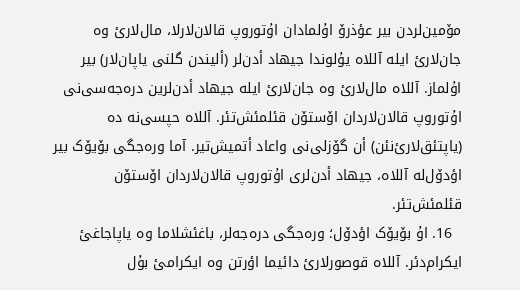مۆمین‌لردن بیر عؤذرۆ اۇلمادان اۇتوروپ قالان‌لارلا، مال‌لارئ وە جان‌لارئ ایلە آللاە یۇلوندا جیهاد أدن‌لر (ألیندن گلنی یاپان‌لار) بیر اۇلماز. آللاە مال‌لارئ وە جان‌لارئ ایلە جیهاد أدن‌لرین درەجەسی‌نی اۇتوروپ قالان‌لاردان اۆستۆن قئلمئش‌تئر. آللاە حپسی‌نە دە (یاپتئق‌لارئ‌نئن) أن گۆزلی‌نی واعاد أتمیش‌تیر. آما ورەجگی بۆیۆک بیر اؤدۆل‌لە آللاە، جیهاد أدن‌لری اۇتوروپ قالان‌لاردان اۆستۆن قئلمئش‌تئر.
  16. اۇ بۆیۆک اؤدۆل؛ ورەجگی درەجەلر، باغئشلاما وە یاپاجاغئ ایکرام‌دئر. آللاە قوصورلارئ دائیما اؤرتن وە ایکرامئ بۇل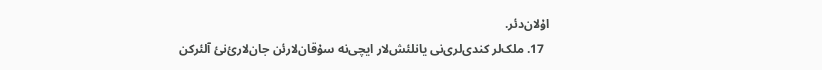اۇلان‌دئر.
  17. ملک‌لر کندی‌لری‌نی یانلئش‌لار ایچی‌نە سۇقان‌لارئن جان‌لارئ‌نئ آلئرکن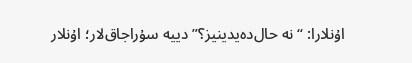اۇنلارا: “نە حال‌دەیدینیز؟” دییە سۇراجاق‌لار؛ اۇنلار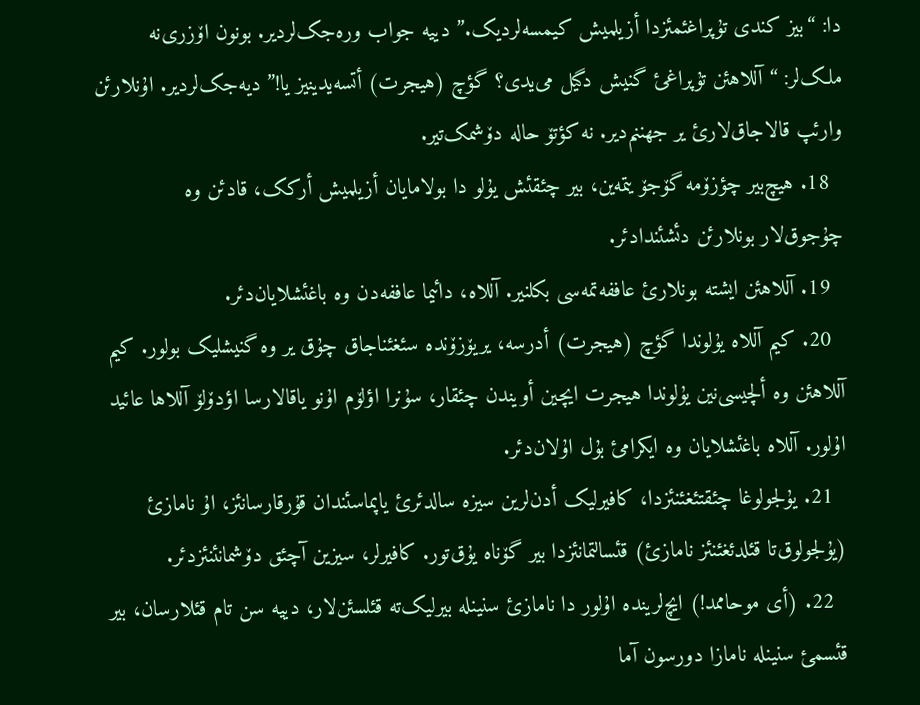دا: “بیز کندی تۇپراغئمئزدا أزیلمیش کیمسەلردیک.” دییە جواب ورەجک‌لردیر. بونون اۆزری‌نە ملک‌لر: “آللاهئن تۇپراغئ گنیش دگیل می‌یدی؟ گؤچ (هیجرت) أتسەیدینیز یا!” دیەجک‌لردیر. اۇنلارئن وارئپ قالاجاق‌لارئ یر جهننم‌دیر. نە کؤتۆ حالە دۆشمک‌تیر.
  18. هیچ‌بیر چؤزۆمە گۆجۆ یتمەین، بیر چئقئش یۇلو دا بولامایان أزیلمیش أرکک، قادئن وە چۇجوق‌لار بونلارئن دئشئندادئر.
  19. آللاهئن ایشتە بونلارئ عاففەتمەسی بکلنیر. آللاە، دائیما عاففەدن وە باغئشلایان‌دئر.
  20. کیم آللاە یۇلوندا گؤچ (هیجرت) أدرسە، یریۆزۆندە سئغئناجاق چۇق یر وە گنیشلیک بولور. کیم آللاهئن وە ألچیسی‌نین یۇلوندا هیجرت ایچین أویندن چئقار، سۇنرا اؤلۆم اۇنو یاقالارسا اؤدۆلۆ آللاها عائید اۇلور. آللاە باغئشلایان وە ایکرامئ بۇل اۇلان‌دئر.
  21. یۇلجولوغا چئقتئغئنئزدا، کافیرلیک أدن‌لرین سیزە سالدئرئ یاپماسئندان قۇرقارسانئز، اۇ نامازئ (یۇلجولوق‌تا قئلدئغئنئز نامازئ) قئسالتمانئزدا بیر گۆناە یۇق‌تور. کافیرلر، سیزین آچئق دۆشمانئنئزدئر.
  22. (أی موحاممد!) ایچ‌لریندە اۇلور دا نامازئ سنینلە بیرلیک‌تە قئلسئن‌لار، دییە سن تام قئلارسان، بیر قئسمئ سنینلە نامازا دورسون آما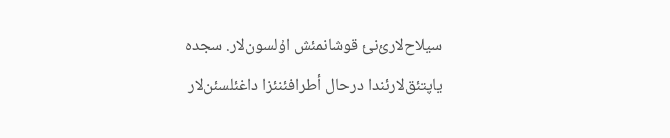سیلاح‌لارئ‌نئ قوشانمئش اۇلسون‌لار. سجدە یاپتئق‌لارئندا درحال أطرافئنئزا داغئلسئن‌لار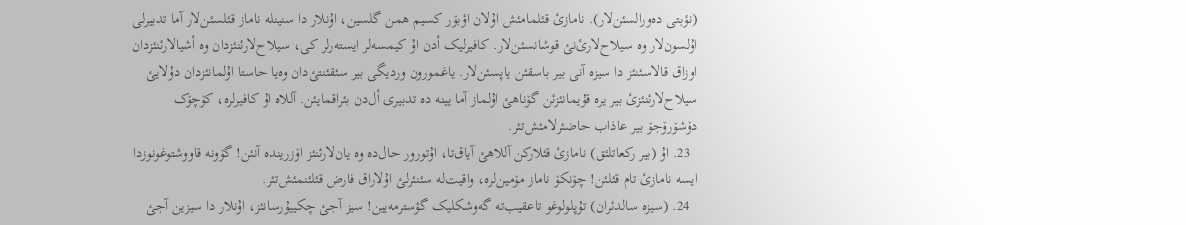(نؤبتی دەورالسئن‌لار). نامازئ قئلمامئش اۇلان اؤبۆر کسیم همن گلسین، اۇنلار دا سنینلە ناماز قئلسئن‌لار آما تدبیرلی اۇلسون‌لار وە سیلاح‌لارئ‌نئ قوشانسئن‌لار. کافیرلیک أدن اۇ کیمسەلر ایستەرلر کی، سیلاح‌لارئنئزدان وە أشیالارئنئزدان اوزاق قالاسئنئز دا سیزە آنی بیر باسقئن یاپسئن‌لار. یاغمورون وردیگی بیر سئقئنتئ‌دان وەیا حاستا اۇلمانئزدان دۇلایئ سیلاح‌لارئنئزئ بیر یرە قۇیمانئزئن گۆناهئ اۇلماز آما یینە دە تدبیری أل‌دن بئراقمایئن. آللاە اۇ کافیرلرە، کۆچۆک دۆشۆرۆجۆ بیر عاذاب حاضئرلامئش‌تئر.
  23. اۇ (بیر رکعاتلئق) نامازئ قئلارکن آللاهئ آیاق‌تا، اۇتورور حال‌دە وە یان‌لارئنئز اۆزریندە آنئن! گۆونە قاووشتوغونوزدا ایسە نامازئ تام قئلئن! چۆنکۆ ناماز مۆمین‌لرە، واقیت‌لە سئنئرلئ اۇلاراق فارض قئلئنمئش‌تئر.
  24. (سیزە سالدئران) تۇپلولوغو تاعقیب‌تە گەوشکلیک گؤسترمەیین! سیز آجئ چکییۇرسانئز، اۇنلار دا سیزین آجئ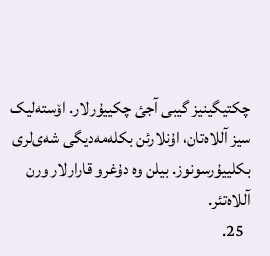چکتیگینیز گیبی آجئ چکییۇرلار. اۆستەلیک سیز آللاەتان، اۇنلارئن بکلەمەدیگی شەی‌لری بکلییۇرسونوز. بیلن وە دۇغرو قارارلار ورن آللاەتئر.
  25.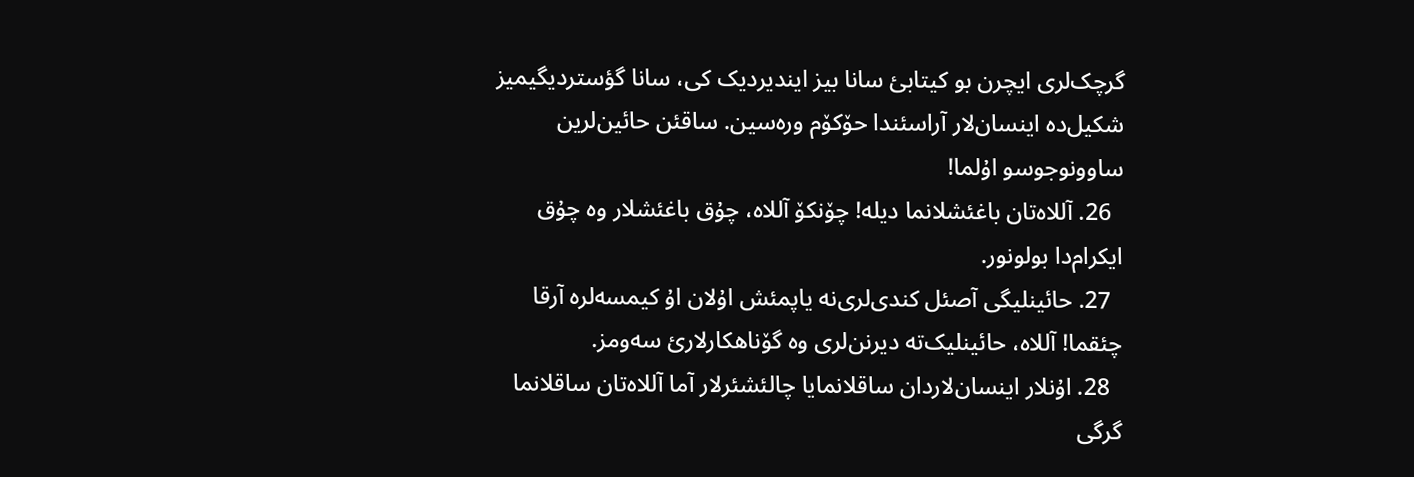گرچک‌لری ایچرن بو کیتابئ سانا بیز ایندیردیک کی، سانا گؤستردیگیمیز شکیل‌دە اینسان‌لار آراسئندا حۆکۆم ورەسین. ساقئن حائین‌لرین ساوونوجوسو اۇلما!
  26. آللاەتان باغئشلانما دیلە! چۆنکۆ آللاە، چۇق باغئشلار وە چۇق ایکرام‌دا بولونور.
  27. حائینلیگی آصئل کندی‌لری‌نە یاپمئش اۇلان اۇ کیمسەلرە آرقا چئقما! آللاە، حائینلیک‌تە دیرنن‌لری وە گۆناهکارلارئ سەومز.
  28. اۇنلار اینسان‌لاردان ساقلانمایا چالئشئرلار آما آللاەتان ساقلانما گرگی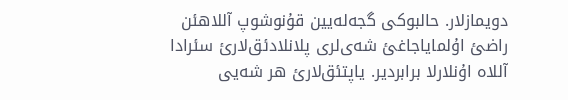دویمازلار. حالبوکی گجەلەیین قۇنوشوپ آللاهئن راضئ اۇلمایاجاغئ شەی‌لری پلانلادئق‌لارئ سئرادا آللاە اۇنلارلا برابردیر. یاپتئق‌لارئ هر شەیی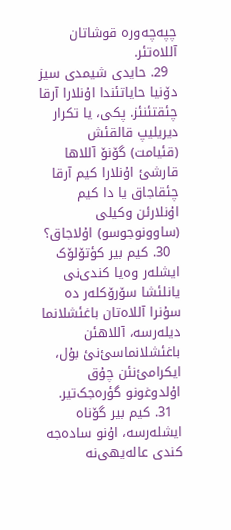چپەچەورە قوشاتان آللاەتئر.
  29. حایدی شیمدی سیز دۆنیا حایاتئندا اۇنلارا آرقا چئقتئنئز. پکی، یا تکرار دیریلیپ قالقئش (قئیامت) گۆنۆ آللاها قارشئ اۇنلارا کیم آرقا چئقاجاق یا دا کیم اۇنلارئن وکیلی (ساوونوجوسو) اۇلاجاق؟
  30. کیم بیر کؤتۆلۆک ایشلەر وەیا کندی‌نی یانلئشا سۆرۆکلەر دە سۇنرا آللاەتان باغئشلانما دیلەرسە، آللاهئن باغئشلانماسئ‌نئ بۇل، ایکرامئ‌نئن چۇق اۇلدوغونو گؤرەجک‌تیر.
  31. کیم بیر گۆناە ایشلەرسە، اۇنو سادەجە کندی عالەیهی‌نە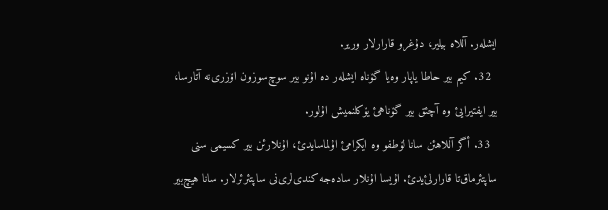ایشلەر. آللاە بیلیر، دۇغرو قارارلار وریر.
  32. کیم بیر حاطا یاپار وەیا گۆناە ایشلەر دە اۇنو بیر سوچ‌سوزون اۆزری‌نە آتارسا، بیر ایفتیرایئ وە آچئق بیر گۆناهئ یۆکلنمیش اۇلور.
  33. أگر آللاهئن سانا لۆطفو وە ایکرامئ اۇلماسایدئ، اۇنلارئن بیر کسیمی سنی ساپتئرماق‌تا قارارلئ‌یدئ. اۇیسا اۇنلار سادەجە کندی‌لری‌نی ساپتئرئرلار. سانا هیچ‌بیر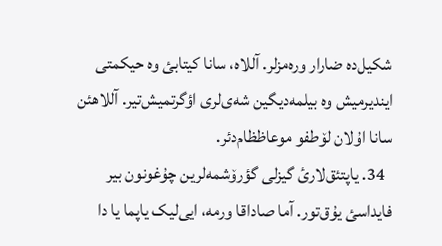شکیل‌دە ضارار ورەمزلر. آللاە، سانا کیتابئ وە حیکمتی ایندیرمیش وە بیلمەدیگین شەی‌لری اؤگرتمیش‌تیر. آللاهئن سانا اۇلان لۆطفو موعاظظام‌دئر.
  34. یاپتئق‌لارئ گیزلی گؤرۆشمەلرین چۇغونون بیر فایداسئ یۇق‌تور. آما صاداقا ورمە، ایی‌لیک یاپما یا دا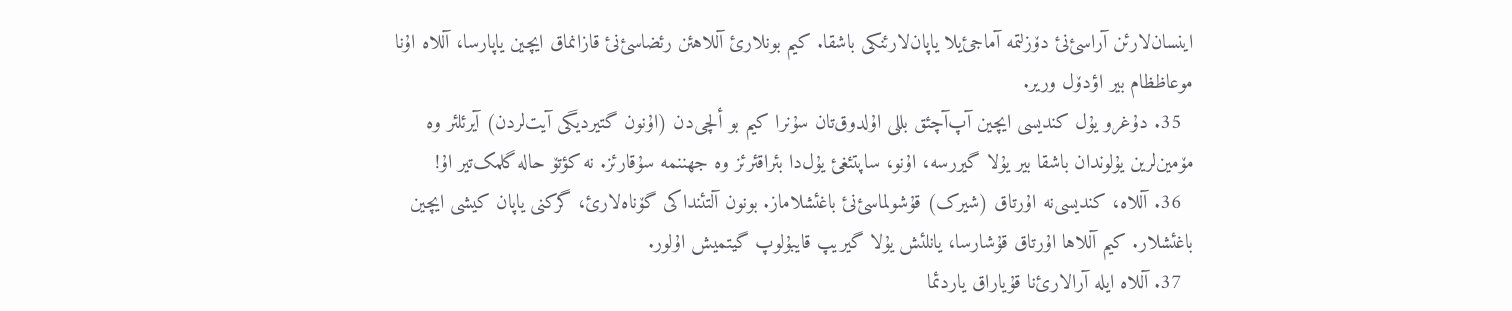اینسان‌لارئن آراسئ‌نئ دۆزلتمە آماجئ‌یلا یاپان‌لارئنکی باشقا. کیم بونلارئ آللاهئن رئضاسئ‌نئ قازانماق ایچین یاپارسا، آللاە اۇنا موعاظظام بیر اؤدۆل وریر.
  35. دۇغرو یۇل کندیسی ایچین آپ‌آچئق بللی اۇلدوق‌تان سۇنرا کیم بو ألچی‌دن (اۇنون گتیردیگی آیت‌لردن) آیرئلئر وە مۆمین‌لرین یۇلوندان باشقا بیر یۇلا گیررسە، اۇنو، ساپتئغئ یۇل‌دا بئراقئرئز وە جهننمە سۇقارئز. نە کؤتۆ حالە گلمک‌تیر اۇ!
  36. آللاە، کندیسی‌نە اۇرتاق (شیرک) قۇشولماسئ‌نئ باغئشلاماز. بونون آلتئنداکی گۆناەلارئ، گرکنی یاپان کیشی ایچین باغئشلار. کیم آللاها اۇرتاق قۇشارسا، یانلئش یۇلا گیریپ قایبۇلوپ گیتمیش اۇلور.
  37. آللاە ایلە آرالارئ‌نا قۇیاراق یاردئما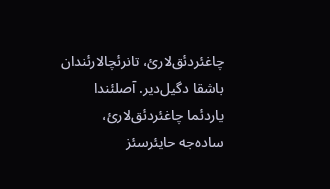چاغئردئق‌لارئ، تانرئچالارئندان باشقا دگیل‌دیر. آصلئندا یاردئما چاغئردئق‌لارئ، سادەجە حایئرسئز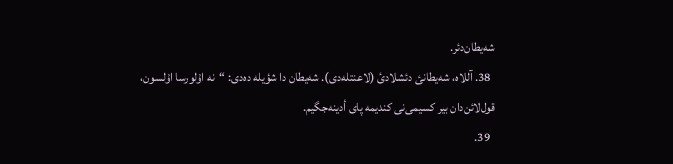شەیطان‌دئر.
  38. آللاە، شەیطانئ دئشلادئ (لاعنتلەدی). شەیطان دا شؤیلە دەدی: “نە اۇلورسا اۇلسون، قول‌لائن‌دان بیر کسیمی‌نی کندیمە پای أدینەجگیم.
  39.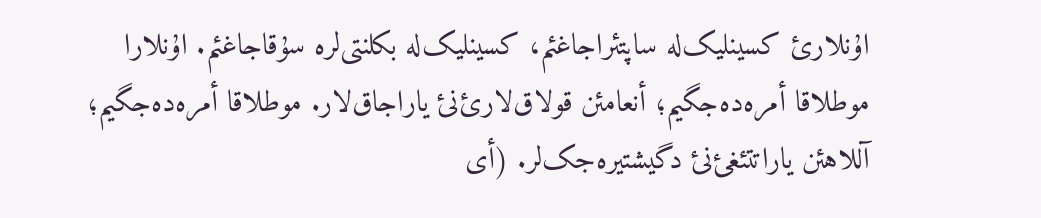اۇنلارئ کسینلیک‌لە ساپتئراجاغئم، کسینلیک‌لە بکلنتی‌لرە سۇقاجاغئم. اۇنلارا موطلاقا أمرەدەجگیم؛ أنعامئن قولاق‌لارئ‌نئ یاراجاق‌لار. موطلاقا أمرەدەجگیم؛ آللاهئن یاراتتئغئ‌نئ دگیشتیرەجک‌لر. (أی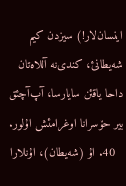اینسان‌لار!) سیزدن کیم شەیطانئ، کندی‌نە آللاەتان داحا یاقئن سایارسا، آپ‌آچئق بیر حۆسرانا اوغرامئش اۇلور.
  40. اۇ (شەیطان)، اۇنلارا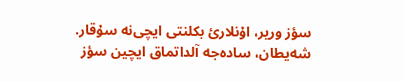سؤز وریر، اۇنلارئ بکلنتی ایچی‌نە سۇقار. شەیطان، سادەجە آلداتماق ایچین سؤز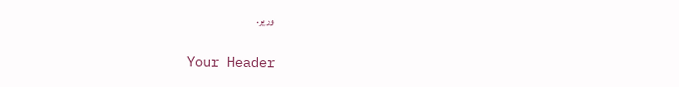وریر.

Your Header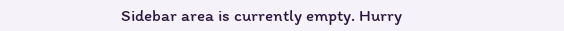Sidebar area is currently empty. Hurry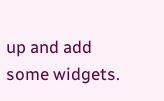up and add some widgets.